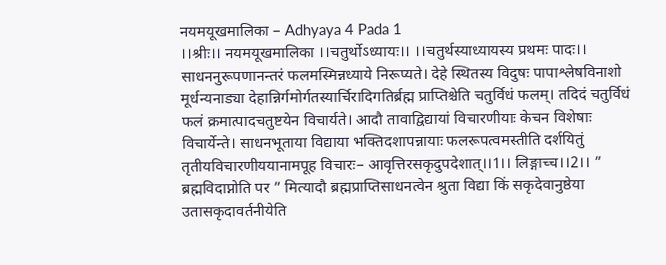नयमयूखमालिका – Adhyaya 4 Pada 1
।।श्रीः।। नयमयूखमालिका ।।चतुर्थोऽध्यायः।। ।।चतुर्थस्याध्यायस्य प्रथमः पादः।। साधननुरूपणानन्तरं फलमस्मिन्नध्याये निरूप्यते। देहे स्थितस्य विदुषः पापाश्लेषविनाशो मूर्धन्यनाड्या देहान्निर्गमोर्गतस्यार्चिरादिगतिर्ब्रह्म प्राप्तिश्चेति चतुर्विधं फलम्। तदिदं चतुर्विधं फलं क्रमात्पादचतुष्टयेन विचार्यते। आदौ तावाद्विद्यायां विचारणीयाः केचन विशेषाः विचार्येन्ते। साधनभूताया विद्याया भक्तिदशापन्नायाः फलरूपत्वमस्तीति दर्शयितुं तृतीयविचारणीययानामपूह विचारः– आवृत्तिरसकृदुपदेशात्।।1।। लिङ्गाच्च।।2।। ” ब्रह्मविदाप्नोति पर ” मित्यादौ ब्रह्मप्राप्तिसाधनत्वेन श्रुता विद्या किं सकृदेवानुष्ठेया उतासकृदावर्तनीयेति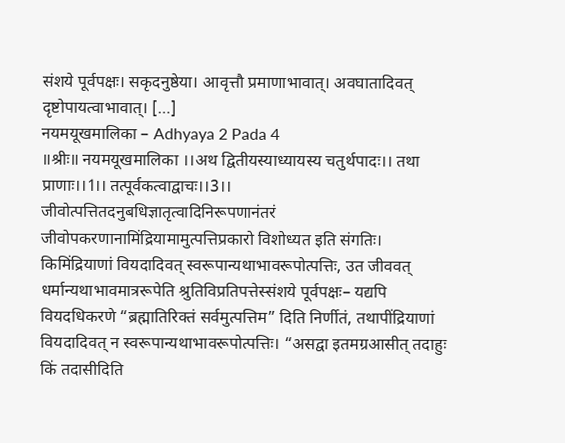संशये पूर्वपक्षः। सकृदनुष्ठेया। आवृत्तौ प्रमाणाभावात्। अवघातादिवत् दृष्टोपायत्वाभावात्। […]
नयमयूखमालिका – Adhyaya 2 Pada 4
॥श्रीः॥ नयमयूखमालिका ।।अथ द्वितीयस्याध्यायस्य चतुर्थपादः।। तथा प्राणाः।।1।। तत्पूर्वकत्वाद्वाचः।।3।। जीवोत्पत्तितदनुबधिज्ञातृत्वादिनिरूपणानंतरं जीवोपकरणानामिंद्रियामामुत्पत्तिप्रकारो विशोध्यत इति संगतिः। किमिंद्रियाणां वियदादिवत् स्वरूपान्यथाभावरूपोत्पत्तिः, उत जीववत् धर्मान्यथाभावमात्ररूपेति श्रुतिविप्रतिपत्तेस्संशये पूर्वपक्षः– यद्यपि वियदधिकरणे “ब्रह्मातिरिक्तं सर्वमुत्पत्तिम” दिति निर्णीतं, तथापींद्रियाणां वियदादिवत् न स्वरूपान्यथाभावरूपोत्पत्तिः। “असद्वा इतमग्रआसीत् तदाहुः किं तदासीदिति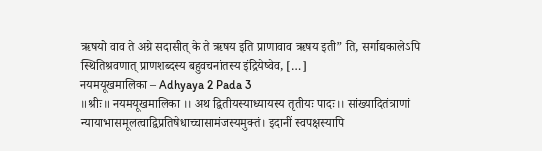ऋषयो वाव ते अग्रे सदासीत् के ते ऋषय इति प्राणावाव ऋषय इती” ति, सर्गाद्यकालेऽपि स्थितिश्रवणात् प्राणशब्दस्य बहुवचनांतस्य इंद्रियेष्वेव, […]
नयमयूखमालिका – Adhyaya 2 Pada 3
॥श्रीः॥ नयमयूखमालिका ।। अथ द्वितीयस्याध्यायस्य तृतीयः पादः।। सांख्यादितंत्राणां न्यायाभासमूलत्वाद्विप्रतिषेधाच्चासामंजस्यमुक्तं। इदानीं स्वपक्षस्यापि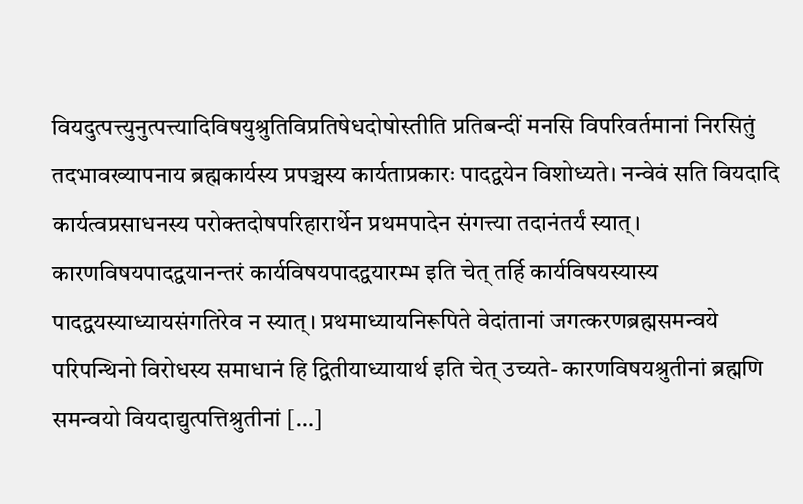वियदुत्पत्त्युनुत्पत्त्यादिविषयुश्रुतिविप्रतिषेधदोषोस्तीति प्रतिबन्दीं मनसि विपरिवर्तमानां निरसितुं तदभावख्यापनाय ब्रह्मकार्यस्य प्रपञ्चस्य कार्यताप्रकारः पादद्वयेन विशोध्यते। नन्वेवं सति वियदादि कार्यत्वप्रसाधनस्य परोक्तदोषपरिहारार्थेन प्रथमपादेन संगत्त्या तदानंतर्यं स्यात्। कारणविषयपादद्वयानन्तरं कार्यविषयपादद्वयारम्भ इति चेत् तर्हि कार्यविषयस्यास्य पादद्वयस्याध्यायसंगतिरेव न स्यात्। प्रथमाध्यायनिरूपिते वेदांतानां जगत्करणब्रह्मसमन्वये परिपन्थिनो विरोधस्य समाधानं हि द्वितीयाध्यायार्थ इति चेत् उच्यते- कारणविषयश्रुतीनां ब्रह्मणि समन्वयो वियदाद्युत्पत्तिश्रुतीनां […]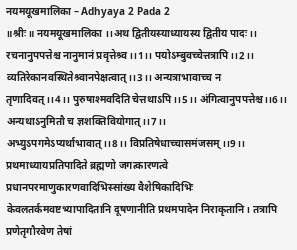नयमयूखमालिका – Adhyaya 2 Pada 2
॥श्रीः॥ नयमयूखमालिका ।।अथ द्वितीयस्याध्यायस्य द्वितीय पादः।। रचनानुपपत्तेश्च नानुमानं प्रवृत्तेश्र्व।।1।। पयोऽम्बुवच्चेत्तत्रापि।।2।। व्यतिरेकानवस्थितेश्र्वानपेक्षत्वात्।।3।। अन्यत्राभावाच्च न तृणादिवत्।।4।। पुरुषाश्मवदिति चेत्तथाऽपि।।5।। अंगित्वानुपपत्तेश्च।।6।। अन्यथाऽनुमितौ च ज्ञशक्तिवियोगात्।।7।। अभ्युऽपगमेऽप्यर्थाभावात्।।8।। विप्रतिषेधाच्चासमंजसम्।।9।। प्रथमाध्यायप्रतिपादिते ब्रह्मणो जगत्कारणत्वे प्रधानपरमाणुकारणवादिभिस्सांख्य वैशेषिकादिभिः केवलतर्कमवष्टभ्यापादितानि दूषणानीति प्रथमपादेन निराकृतानि। तत्रापि प्रणेतृगौरवेण तेषां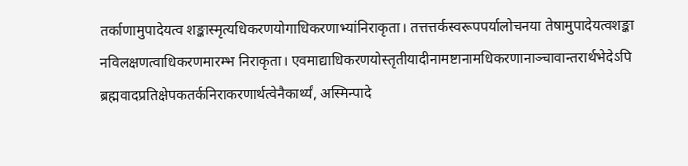तर्काणामुपादेयत्व शङ्कास्मृत्यधिकरणयोगाधिकरणाभ्यांनिराकृता। तत्तत्तर्कस्वरूपपर्यालोचनया तेषामुपादेयत्वशङ्का नविलक्षणत्वाधिकरणमारम्भ निराकृता। एवमाद्याधिकरणयोस्तृतीयादीनामष्टानामधिकरणानाञ्चावान्तरार्थभेदेऽपि ब्रह्मवादप्रतिक्षेपकतर्कनिराकरणार्थत्वेनैकार्थ्यं, अस्मिन्पादे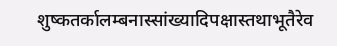शुष्कतर्कालम्बनास्सांख्यादिपक्षास्तथाभूतैरेव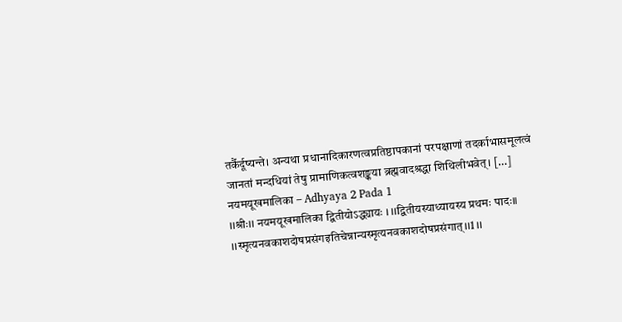तर्कैर्दूष्यन्ते। अन्यथा प्रधानादिकारणत्वप्रतिष्ठापकानां परपक्षाणां तदर्काभासमूलत्वं जानतां मन्दधियां तेषु प्रामाणिकत्वशङ्कया ब्रह्मवादश्रद्धा शिथिलीभवेत्। […]
नयमयूखमालिका – Adhyaya 2 Pada 1
।।श्रीः।। नयमयूखमालिका द्वितीयोऽद्ध्यायः । ।।द्वितीयस्याध्यायस्य प्रथमः पादः।। ।।स्मृत्यनवकाशदोषप्रसंगइतिचेन्नान्यस्मृत्यनवकाशदोषप्रसंगात्।।1 ।।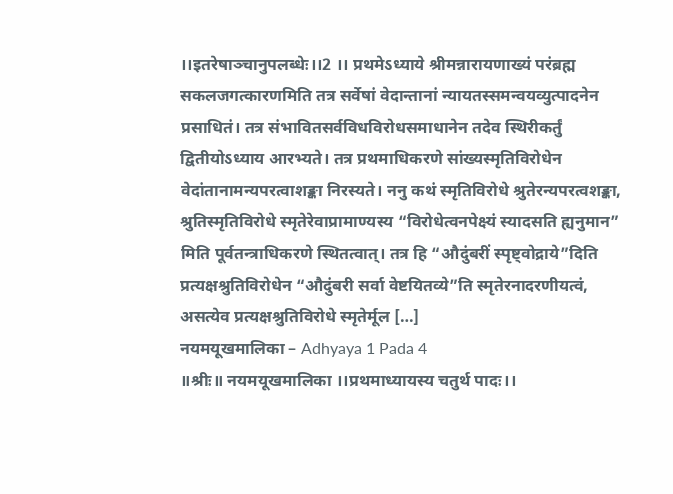।।इतरेषाञ्चानुपलब्धेः।।2 ।। प्रथमेऽध्याये श्रीमन्नारायणाख्यं परंब्रह्म सकलजगत्कारणमिति तत्र सर्वेषां वेदान्तानां न्यायतस्समन्वयव्युत्पादनेन प्रसाधितं। तत्र संभावितसर्वविधविरोधसमाधानेन तदेव स्थिरीकर्तुं द्वितीयोऽध्याय आरभ्यते। तत्र प्रथमाधिकरणे सांख्यस्मृतिविरोधेन वेदांतानामन्यपरत्वाशङ्का निरस्यते। ननु कथं स्मृतिविरोधे श्रुतेरन्यपरत्वशङ्का, श्रुतिस्मृतिविरोधे स्मृतेरेवाप्रामाण्यस्य “विरोधेत्वनपेक्ष्यं स्यादसति ह्यनुमान” मिति पूर्वतन्त्राधिकरणे स्थितत्वात्। तत्र हि “औदुंबरीं स्पृष्ट्वोद्राये”दिति प्रत्यक्षश्रुतिविरोधेन “औदुंबरी सर्वा वेष्टयितव्ये”ति स्मृतेरनादरणीयत्वं, असत्येव प्रत्यक्षश्रुतिविरोधे स्मृतेर्मूल […]
नयमयूखमालिका – Adhyaya 1 Pada 4
॥श्रीः॥ नयमयूखमालिका ।।प्रथमाध्यायस्य चतुर्थ पादः।।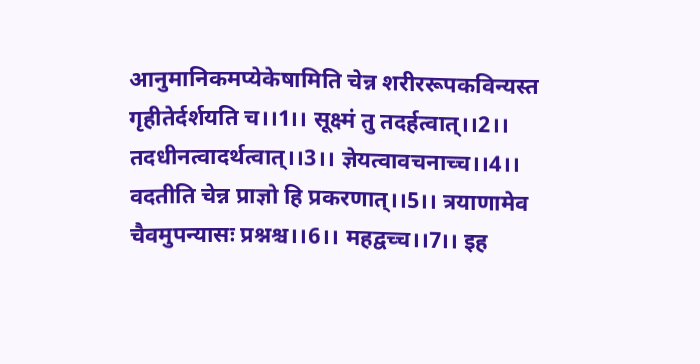आनुमानिकमप्येकेषामिति चेन्न शरीररूपकविन्यस्त गृहीतेर्दर्शयति च।।1।। सूक्ष्मं तु तदर्हत्वात्।।2।। तदधीनत्वादर्थत्वात्।।3।। ज्ञेयत्वावचनाच्च।।4।। वदतीति चेन्न प्राज्ञो हि प्रकरणात्।।5।। त्रयाणामेव चैवमुपन्यासः प्रश्नश्च।।6।। महद्वच्च।।7।। इह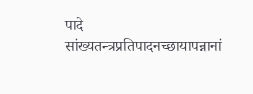पादे सांख्यतन्त्रप्रतिपादनच्छायापन्नानां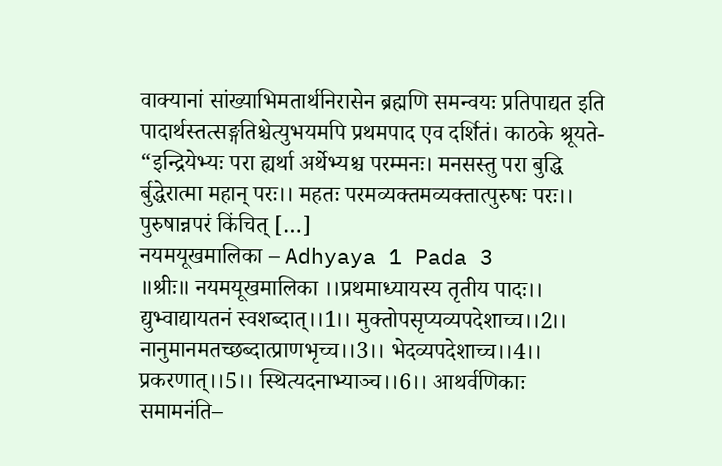वाक्यानां सांख्याभिमतार्थनिरासेन ब्रह्मणि समन्वयः प्रतिपाद्यत इति पादार्थस्तत्सङ्गतिश्चेत्युभयमपि प्रथमपाद एव दर्शितं। काठके श्रूयते- “इन्द्रियेभ्यः परा ह्यर्था अर्थेभ्यश्च परम्मनः। मनसस्तु परा बुद्धि र्बुद्धेरात्मा महान् परः।। महतः परमव्यक्तमव्यक्तात्पुरुषः परः।। पुरुषान्नपरं किंचित् […]
नयमयूखमालिका – Adhyaya 1 Pada 3
॥श्रीः॥ नयमयूखमालिका ।।प्रथमाध्यायस्य तृतीय पादः।। द्युभ्वाद्यायतनं स्वशब्दात्।।1।। मुक्तोपसृप्यव्यपदेशाच्च।।2।। नानुमानमतच्छब्दात्प्राणभृच्च।।3।। भेदव्यपदेशाच्च।।4।। प्रकरणात्।।5।। स्थित्यदनाभ्याञ्च।।6।। आथर्वणिकाः समामनंति–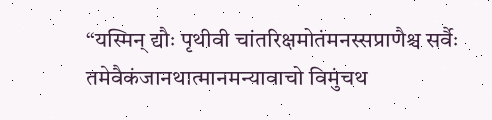“यस्मिन् द्यौः पृथीवी चांतरिक्षमोतंमनस्सप्राणैश्च सर्वैः तमेवैकंजानथात्मानमन्यावाचो विमुंचथ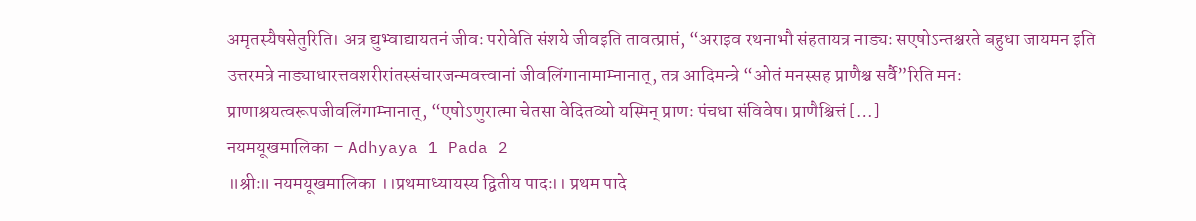अमृतस्यैषसेतुरिति। अत्र द्युभ्वाद्यायतनं जीवः परोवेति संशये जीवइति तावत्प्राप्तं, “अराइव रथनाभौ संहतायत्र नाड्यः सएषोऽन्तश्चरते बहुधा जायमन इति उत्तरमत्रे नाड्याधारत्तवशरीरांतस्संचारजन्मवत्त्वानां जीवलिंगानामाम्नानात्, तत्र आदिमन्त्रे “ओतं मनस्सह प्राणैश्च सर्वै”रिति मनः प्राणाश्रयत्वरूपजीवलिंगाम्नानात्, “एषोऽणुरात्मा चेतसा वेदितव्यो यस्मिन् प्राणः पंचधा संविवेष। प्राणैश्चित्तं […]
नयमयूखमालिका – Adhyaya 1 Pada 2
॥श्रीः॥ नयमयूखमालिका ।।प्रथमाध्यायस्य द्वितीय पादः।। प्रथम पादे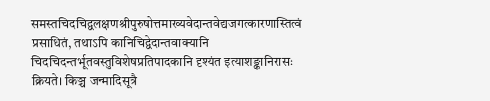समस्तचिदचिद्वलक्षणश्रीपुरुषोत्तमाख्यवेदान्तवेद्यजगत्कारणास्तित्वं प्रसाधितं, तथाऽपि कानिचिद्वेदान्तवाक्यानि चिदचिदन्तर्भूतवस्तुविशेषप्रतिपादकानि दृश्यंत इत्याशङ्कानिरासः क्रियते। किञ्च जन्मादिसूत्रै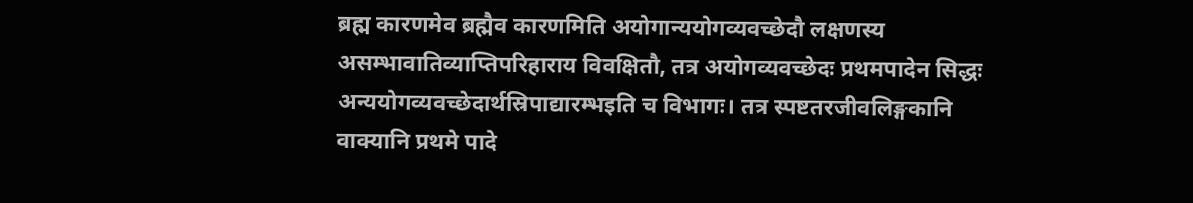ब्रह्म कारणमेव ब्रह्मैव कारणमिति अयोगान्ययोगव्यवच्छेदौ लक्षणस्य असम्भावातिव्याप्तिपरिहाराय विवक्षितौ, तत्र अयोगव्यवच्छेदः प्रथमपादेन सिद्धः अन्ययोगव्यवच्छेदार्थस्रिपाद्यारम्भइति च विभागः। तत्र स्पष्टतरजीवलिङ्गकानि वाक्यानि प्रथमे पादे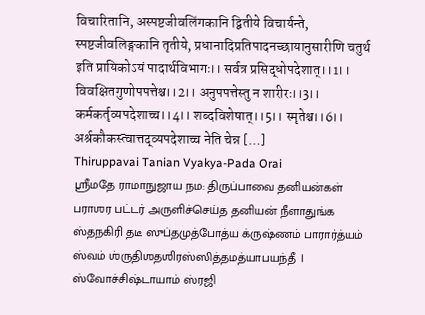विचारितानि, अस्पष्टजीवलिंगकानि द्वितीये विचार्यन्ते, स्पष्टजीवलिङ्गकानि तृतीये, प्रधानादिप्रतिपादनच्छायानुसारीणि चतुर्थ इति प्रायिकोऽयं पादार्थविभागः।। सर्वत्र प्रसिद्धोपदेशात्।।1।। विवक्षितगुणोपपत्तेश्च।।2।। अनुपपत्तेस्तु न शारीरः।।3।। कर्मकर्तृव्यपदेशाच्च।।4।। शब्दविशेषात्।।5।। स्मृतेश्च।।6।। अर्श्रकौकस्त्वात्तद्व्यपदेशाच्च नेति चेन्न […]
Thiruppavai Tanian Vyakya-Pada Orai
ஸ்ரீமதே ராமாநுஜாய நம: திருப்பாவை தனியன்கள் பராஶர பட்டர் அருளிச்செய்த தனியன் நீளாதுங்க ஸ்தநகிரி தடீ ஸுப்தமுத்போத்ய க்ருஷ்ணம் பாரார்த்யம் ஸ்வம் ஶ்ருதிஶதஶிரஸ்ஸித்தமத்யாபயந்தீ । ஸ்வோச்சிஷ்டாயாம் ஸ்ரஜி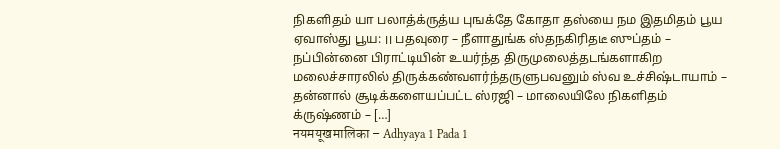நிகளிதம் யா பலாத்க்ருத்ய புஙக்தே கோதா தஸ்யை நம இதமிதம் பூய ஏவாஸ்து பூய: ।। பதவுரை – நீளாதுங்க ஸ்தநகிரிதடீ ஸுப்தம் – நப்பின்னை பிராட்டியின் உயர்ந்த திருமுலைத்தடங்களாகிற மலைச்சாரலில் திருக்கண்வளர்ந்தருளுபவனும் ஸ்வ உச்சிஷ்டாயாம் – தன்னால் சூடிக்களையப்பட்ட ஸ்ரஜி – மாலையிலே நிகளிதம் க்ருஷ்ணம் – […]
नयमयूखमालिका – Adhyaya 1 Pada 1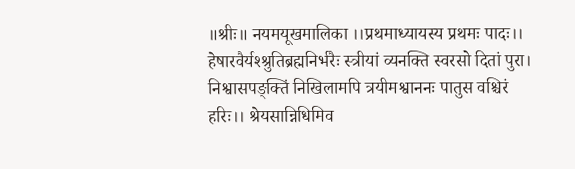॥श्रीः॥ नयमयूखमालिका ।।प्रथमाध्यायस्य प्रथमः पादः।। हेषारवैर्यश्श्रुतिब्रह्मनिर्भरैः स्त्रीयां व्यनक्ति स्वरसो दितां पुरा। निश्वासपङ्क्तिं निखिलामपि त्रयीमश्वाननः पातुस वश्चिरं हरिः।। श्रेयसान्निधिमिव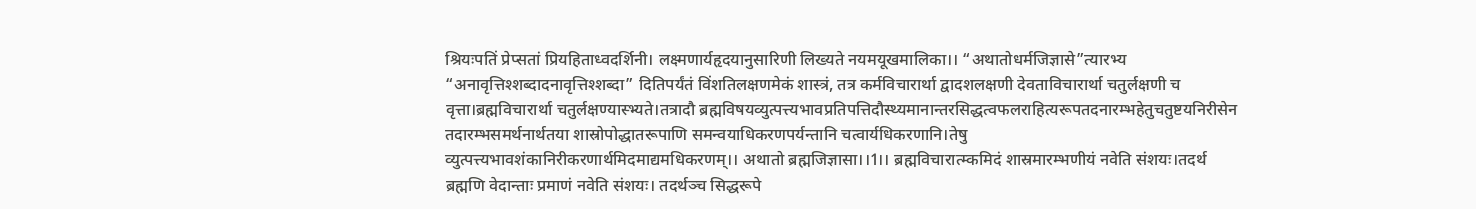श्रियःपतिं प्रेप्सतां प्रियहिताध्वदर्शिनी। लक्ष्मणार्यहृदयानुसारिणी लिख्यते नयमयूखमालिका।। “अथातोधर्मजिज्ञासे”त्यारभ्य “अनावृत्तिश्शब्दादनावृत्तिश्शब्दा” दितिपर्यंतं विंशतिलक्षणमेकं शास्त्रं, तत्र कर्मविचारार्था द्वादशलक्षणी देवताविचारार्था चतुर्लक्षणी च वृत्ता।ब्रह्मविचारार्था चतुर्लक्षण्यास्भ्यते।तत्रादौ ब्रह्मविषयव्युत्पत्त्यभावप्रतिपत्तिदौस्थ्यमानान्तरसिद्धत्वफलराहित्यरूपतदनारम्भहेतुचतुष्टयनिरीसेन तदारम्भसमर्थनार्थतया शास्रोपोद्धातरूपाणि समन्वयाधिकरणपर्यन्तानि चत्वार्यधिकरणानि।तेषु व्युत्पत्त्यभावशंकानिरीकरणार्थमिदमाद्यमधिकरणम्।। अथातो ब्रह्मजिज्ञासा।।1।। ब्रह्मविचारात्म्कमिदं शास्रमारम्भणीयं नवेति संशयः।तदर्थ ब्रह्मणि वेदान्ताः प्रमाणं नवेति संशयः। तदर्थञ्च सिद्धरूपे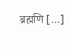ब्रह्मणि […]